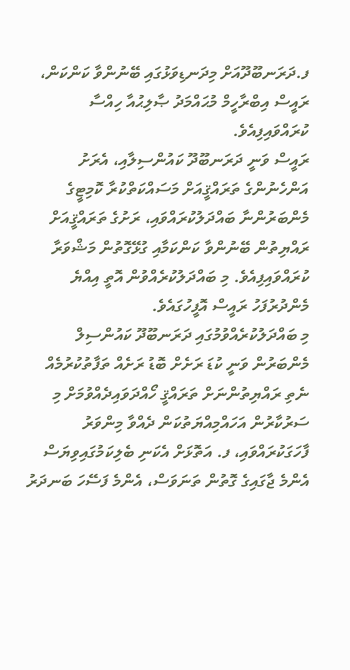ފ.ދަރަނބޫދޫއަށް މިދަނޑިވަޅުގައި ބޭނުންވާ ކަންކަން، ރައީސް އިބްރާހީމް މުޙައްމަދު ޞާލިޙުއާ ހިއްސާ ކުރައްވައިފިއެވެ.
ރައީސް ވަނީ ދަރަނބޫދޫ ކައުންސިލާއި، އެރަށު އަންހެނުންގެ ތަރައްޤީއަށް މަސައްކަތްކުރާ ކޮމިޓީގެ މެންބަރުންނާ ބައްދަލުކުރައްވައި، ރަށުގެ ތަރައްޤީއަށް ރައްޔިތުން ބޭނުންވާ ކަންކަމާއި ގުޅޭގޮތުން މަޝްވަރާ ކުރައްވައިފިއެވެ. މި ބައްދަލުކުރެއްވުން އޮތީ އިއްޔެ މެންދުރުފަހު ރައީސް އޮފީހުގައެވެ.
މި ބައްދަލުކުރެއްވުމުގައި ދަރަނބޫދޫ ކައުންސިލް މެންބަރުން ވަނީ ކުޑަ ރަށެށް ބޮޑު ރަށެއް ތަފާތުކުރުމެއް ނެތި ރައްޔިތުންނަށް ތަރައްޤީ ހޯއްދަވައިދެއްވުމަށް މި ސަރުކާރުން އަހައްމިއްޔަތުކަން ދެއްވާ މިންވަރު ފާހަގަކުރައްވައި، ފ. އަތޮޅަށް އެކަނި ބެލިކަމުގައިވިޔަސް އެންމެ ޖާގައިގެ ގޮތުން ތަނަވަސް، އެންމެ ފަސޭހަ ބަނދަރު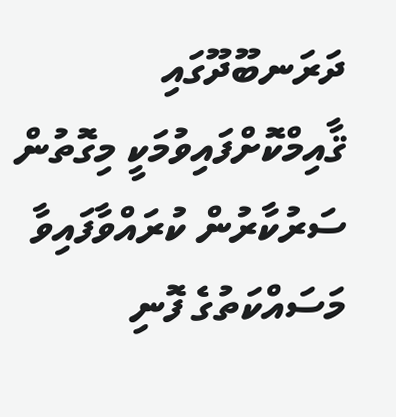ދަރަނބޫދޫގައި ޤާއިމްކޮށްފައިވުމަކީ މިގޮތުން ސަރުކާރުން ކުރައްވާފައިވާ މަސައްކަތުގެ ފޮނި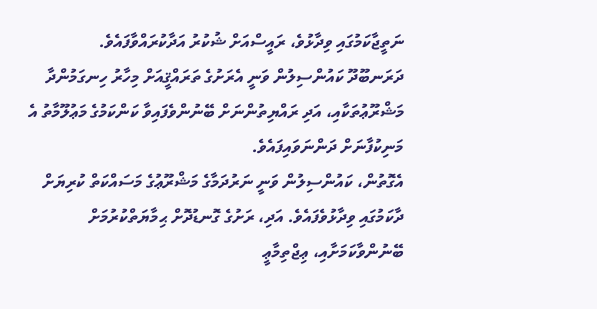ނަތީޖާކަމުގައި ވިދާޅުވެ، ރައީސްއަށް ޝުކުރު އަދާކުރައްވާފައެވެ.
ދަރަނބޫދޫ ކައުންސިލުން ވަނީ އެރަށުގެ ތަރައްޤީއަށް މިހާރު ހިނގަމުންދާ މަޝްރޫޢުތަކާއި، އަދި ރައްޔިތުންނަށް ބޭނުންވެފައިވާ ކަންކަމުގެ މަޢުލޫމާތު އެ މަނިކުފާނަށް ދަންނަވައިފައެވެ.
އެގޮތުން، ކައުންސިލުން ވަނީ ނަރުދަމާގެ މަޝްރޫޢުގެ މަސައްކަތް ކުރިޔަށް ދާކަމުގައި ވިދާޅުވެފައެވެ. އަދި، ރަށުގެ ގޮނޑުދޮށް ޙިމާޔަތްކުރުމަށް ބޭނުންވާކަމަށާއި، ޢިޖްތިމާޢީ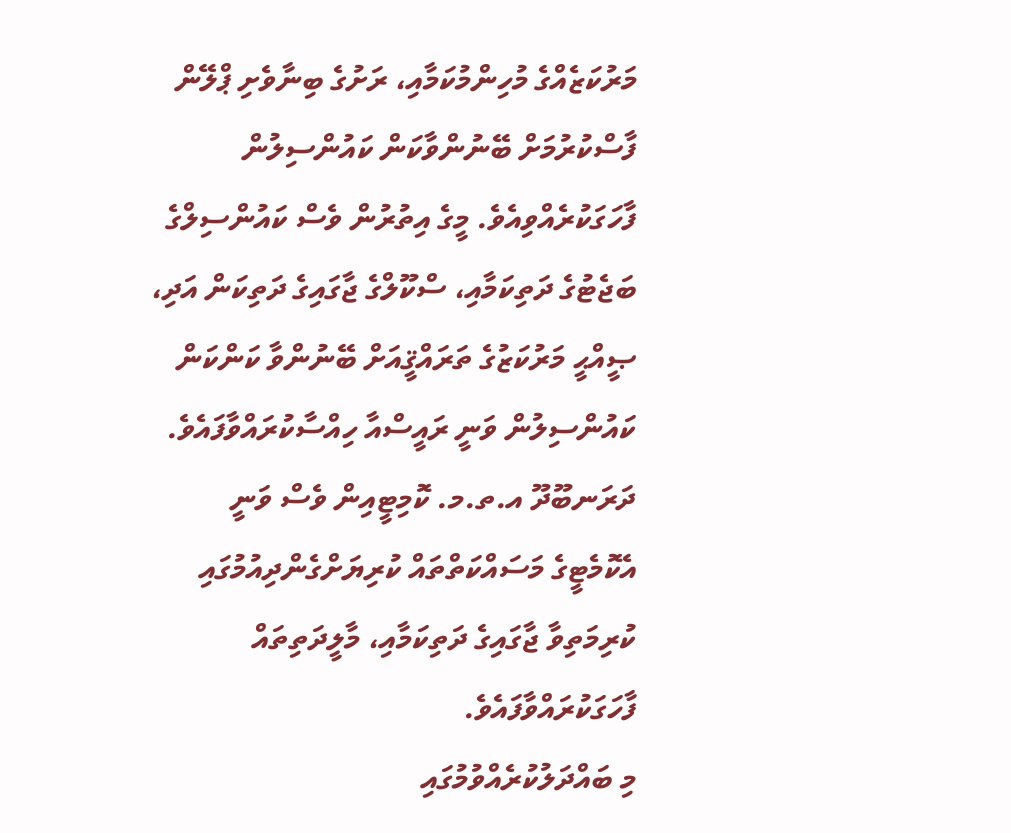މަރުކަޒެއްގެ މުހިންމުކަމާއި، ރަށުގެ ބިނާވެށި ޕްލޭން ފާސްކުރުމަށް ބޭނުންވާކަން ކައުންސިލުން ފާހަގަކުރެއްވިއެވެ. މީގެ އިތުރުން ވެސް ކައުންސިލްގެ ބަޖެޓުގެ ދަތިކަމާއި، ސްކޫލްގެ ޖާގައިގެ ދަތިކަން އަދި، ޞީއްޙީ މަރުކަޒުގެ ތަރައްޤީއަށް ބޭނުންވާ ކަންކަން ކައުންސިލުން ވަނީ ރައީސްއާ ހިއްސާކުރައްވާފައެވެ.
ދަރަނބޫދޫ އ.ތ.މ. ކޮމިޓީއިން ވެސް ވަނީ އެކޮމެޓީގެ މަސައްކަތްތައް ކުރިޔަށްގެންދިއުމުގައި ކުރިމަތިވާ ޖާގައިގެ ދަތިކަމާއި، މާލީދަތިތައް ފާހަގަކުރައްވާފައެވެ.
މި ބައްދަލުކުރެއްވުމުގައި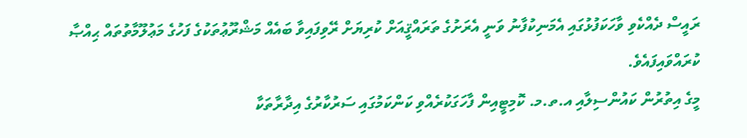ރައީސް ދެއްކެވި ވާހަކަފުޅުގައި އެމަނިކުފާނު ވަނީ އެރަށުގެ ތަރައްޤީއަށް ކުރިޔަށް ރޭވިފައިވާ ބައެއް މަޝްރޫޢުތަކުގެ ފަހުގެ މަޢުލޫމާތުތައް ޙިއްޞާ ކުރައްވައިފައެވެ.
މީގެ އިތުރުން ކައުންސިލާއި އ.ތ.މ. ކޮމިޓީއިން ފާހަގަކުރެއްވި ކަންކަމުގައި ސަރުކާރުގެ އިދާރާތަކާ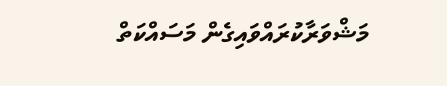މަޝްވަރާކުރައްވައިގެން މަސައްކަތް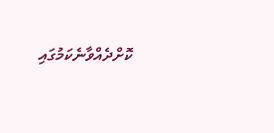ކޮށްދެއްވާނެކަމުގައި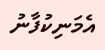އެމަނިކުފާނު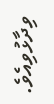ވިދާޅުވިއެވެ.